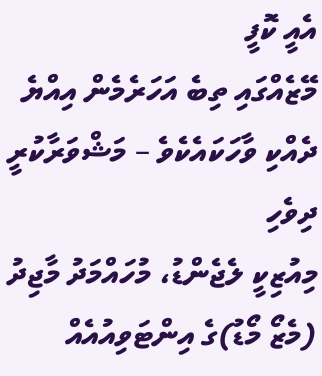އެއީ ކޮފީ
މޭޒެއްގައި ތިބެ އަހަރެމެން އިއްޔެ ދެއްކި ވާހަކައެކެވެ – މަޝްވަރާކުރީ ދިވެހި
މިއުޒިކީ ލެޖެންޑު، މުހައްމަދު މާޖިދު (މެޒޯ މޯޑު)ގެ އިންޓަވިއުއެއް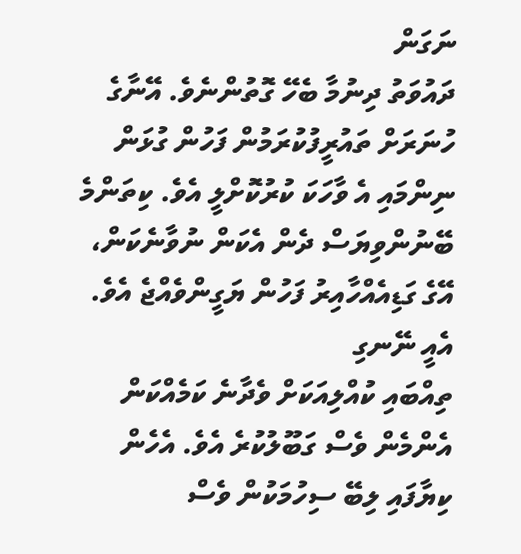ނަގަން
ދައުވަތު ދިނުމާ ބެހޭ ގޮތުންނެވެ. އޭނާގެ ހުނަރަށް ތައުރީފުކުރަމުން ފަހުން ގުޅަން
ނިންމައި އެ ވާހަކަ ކުރުކޮށްލީ އެވެ. ކިތަންމެ ބޭނުންވިޔަސް ދެން އެކަން ނުވާނެކަން،
އޭގެ ގަޑިއެއްހާއިރު ފަހުން ޔަގީންވެއްޖެ އެވެ.
އެއީ ނޭނގި
ތިއްބައި ކުއްލިއަކަށް ވެދާނެ ކަމެއްކަން އެންމެން ވެސް ގަބޫލުކުރެ އެވެ. އެހެން
ކިޔާފައި ލިބޭ ސިހުމަކުން ވެސް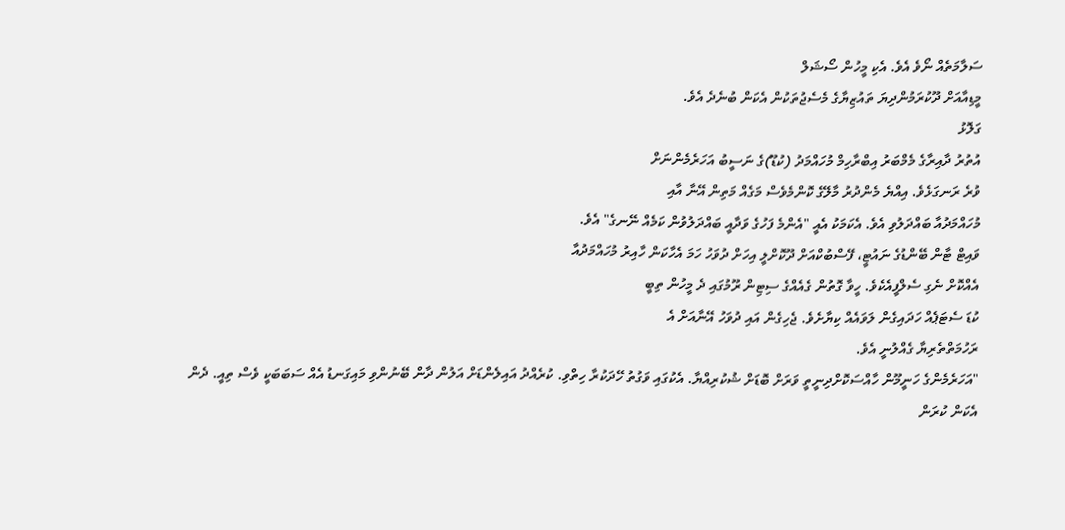ސަލާމަތެއް ނޯވެ އެވެ. އެކި މީހުން ސޯޝަލް
މީޑިއާއަށް ދޫކުރަމުންދިޔަ ތައުޒިޔާގެ މެސެޖުތަކުން އެކަން ބުނެދެ އެވެ.
ގަލޮޅު
އުތުރު ދާއިރާގެ މެމްބަރު އިބްރާހިމް މުހައްމަދު (ކުޑޫ)ގެ ނަސީބު އަހަރެމެންނަށް
ވުރެ ރަނގަޅެވެ. އިއްޔެ މެންދުރު މާލޭގެ ކޮންމެވެސް މަގެއް މަތިން އޭނާ އާއި
މުހައްމަދުއާ ބައްދަލުވި އެވެ. އެކަމަކު އެއީ "އެންމެ ފަހުގެ ވަދާއީ ބައްދަލުވުން ކަމެއް ނޭނގެ" އެވެ.
ވައިޓް ޓާން ބޭންޑުގެ ނައުޓީ، ފޭސްބުކްއަށް ދޫކޮށްލީ އިހަށް ދުވަހު ހަމަ އެހާކަން ހާއިރު މުހައްމަދުއާ
އެއްކޮށް ނެގި ސެލްފީއެކެވެ. ހީވާ ގޮތުން ގެއެއްގެ ސިޓިން ރޫމުގައި ދެ މީހުން ތިބީ
ކުޑަ ސެޓަޕެއް ހަދައިގެން ލަވައެއް ކިޔާށެވެ. ޖެހިގެން އައި ދުވަހު އޭނާއަށް އެ
ރަހުމަތްތެރިޔާ ގެއްލުނީ އެވެ.
"އަހަރެމެންގެ ހަނީމޫން ހާއްސަކޮށްދިނީތީ ވަރަށް ބޮޑަށް ޝުކުރިއްޔާ. އެކުގައި ވަގުތު ހޭދަކުރާ ހިތްވި. ކުރެއްދު އައިލެންޑަށް އަލުން ދާން ބޭނުންވި މައިގަނޑު އެއް ސަބަބަކީ ވެސް ތިއީ. ދެން އެކަން ކުރަން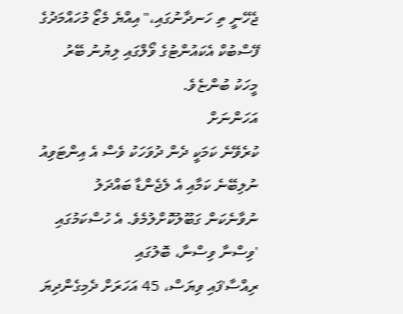ޖެހޭނީ ތި ހަނދާނުގައި،" އިއްޔެ މެޒޯ މުހައްމަދުގެ ފޭސްބުކް އެކައުންޓުގެ ވޯލްގައި ލިޔުނު ބޭރު މީހަކު ބުންޏެވެ.
އަހަންނަށް
ކުރެވޭނެ ކަމަކީ ދެން ދުވަހަކު ވެސް އެ އިންޓަވިއު ނުލިބޭނެ ކަމާއި އެ ލެޖެންޑާ ބައްދަލު ނުވާނެކަން ގަބޫލުކޮށްލުމެވެ. އެ ހުސްކަމުގައި 'ވިސްނާ ވިސްނާ، ބޮލުގައި
ރިއްސާ'ފައި ވިޔަސް، 45 އަހަރަށް ދެމިގެންދިޔަ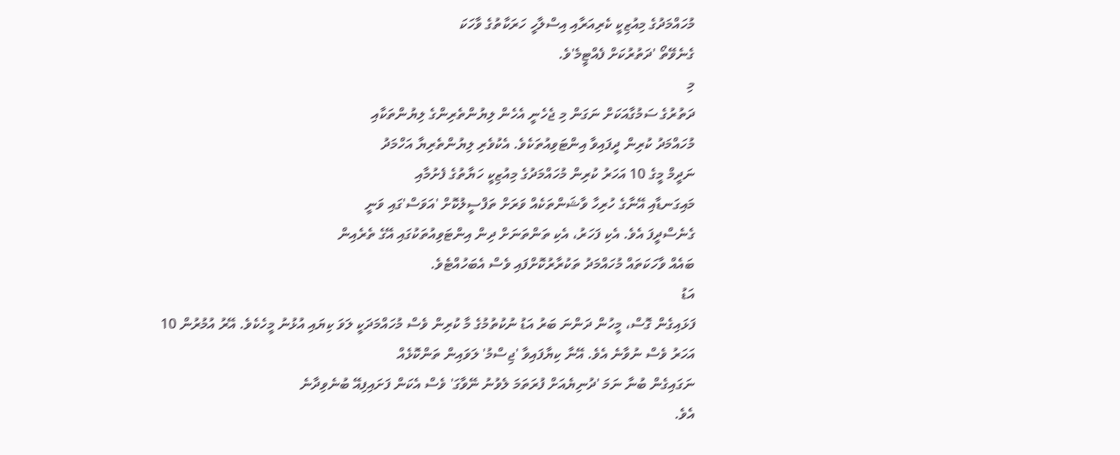މުހައްމަދުގެ މިއުޒިކީ ކެރިއަރާއި އިސްލާހީ ހަރަކާތުގެ ވާހަކަ
ގެނެވޭތޯ 'ދަތުރުކަށް ފެއްޓީމެ'ވެ.
މި
ދަތުރުގެ ސަމުގާއަކަށް ނަގަން މި ޖެހެނީ އެހެން ލިޔުންތެރިންގެ ލިޔުންތަކާއި
މުހައްމަދު ކުރިން ދީފައިވާ އިންޓަވިއުތަކެވެ. އެކުވެރި ލިޔުންތެރިޔާ އަހްމަދު
ނަދީމް މީގެ 10 އަހަރު ކުރިން މުހައްމަދުގެ މިއުޒިކީ ހަޔާތުގެ ފެށުމާއި
މައިގަނޑާއި އޭނާގެ ހުރިހާ ވާޝަންތަކެއް ވަރަށް ތަފްސީލުކޮށް 'އަވަސް'ގައި ވަނީ
ގެނެސްދީފަ އެވެ. އެކި ފަހަރު، އެކި ތަންތަނަށް ދިން އިންޓަވިއުތަކުގައި އޭގެ ތެރެއިން
ބައެއް ވާހަކަތައް މުހައްމަދު ތަކުރާރުކޮށްފައި ވެސް އެބަހުއްޓެވެ.
އަޑު
ފަޅައިގެން ގޮސް، މީހުން ދަންނަ ބަރު އަޑު ނުކުތުމުގެ މާ ކުރިން ވެސް މުހައްމަދަކީ ލަވަ ކިޔައި އުޅުނު މީހެކެވެ. އޭރު އުމުރުން 10
އަހަރު ވެސް ނުވާނެ އެވެ. އޭނާ ކިޔާފައިވާ 'ޖިސްމު' ލަވައިން ތަންކޮޅެއް
ނަގައިގެން ބުނާ ނަމަ 'ދުނިޔެއަށް ފުރަތަމަ ލެވުނު ނޭވާގަ' ވެސް އެކަން ފަށައިފިއޭ ބުނެވިދާނެ
އެވެ.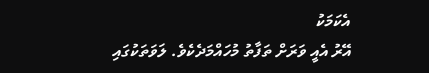އެކަމަކު
އޭރު އެއީ ވަރަށް ތަފާތު މުހައްމަދެކެވެ. ލަވަތަކުގައި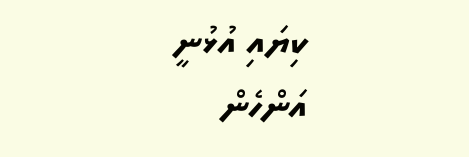ކިޔައި އުޅުނީ އަންހެން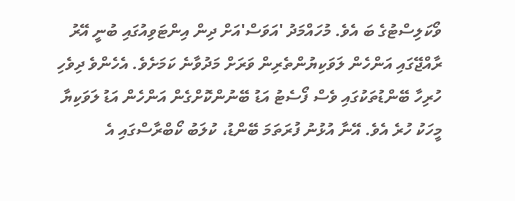ވޯކަލިސްޓުގެ ބަ އެވެ. މުހައްމަދު 'އަވަސް'އަށް ދިން އިންޓަވިއުގައި ބުނީ އޭރު
ރާއްޖޭގައި އަންހެން ލަވަކިޔުންތެރިން ވަރަށް މަދުވާނެ ކަމަށެވެ. އެހެންވެ ދިވެހި
ހުރިހާ ބޭންޑުތަކުގައި ވެސް ފޯސެޓު އަޑު ބޭނުންކޮށްގެން އަންހެން އަޑު ލަވަކިޔާ
މީހަކު ހުރެ އެވެ. އޭނާ އުޅުނު ފުރަތަމަ ބޭންޑު، ކުލަބު ކޯބްރާސްގައި އެ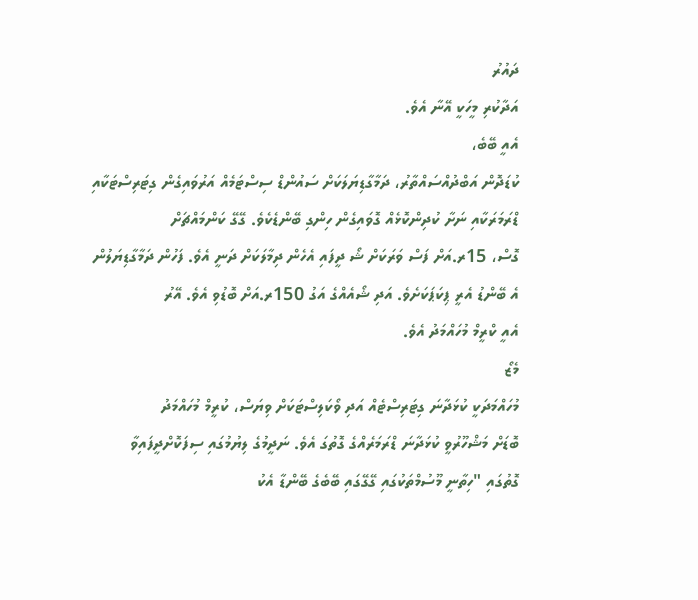ދައުރު
އަދާކުރި މީހަކީ އޭނާ އެވެ.
އެއީ ބޭބެ،
ކުޑަދޮން އަބްދުއްސައްތާރު، ދަމާގާޑިޔަލަކަށް ސައުންޑް ސިސްޓަމެއް އަރުވައިގެން ގިޓަރިސްޓަކާއި
ޑްރަމަރަކާއި ނަށާ ކުދިންކޮޅެއް ގޮވައިގެން ހިންގި ބޭންޑެކެވެ. ގޭގޭ ކަންމައްޗަށް
ގޮސް، 15ރ.އަށް ފަސް ވަރަކަށް ޝޯ ދީފައި އެހެން ދިމާލަކަށް ދަނީ އެވެ. ފަހުން ދަމާގާޑިޔަލުން
އެ ބޭންޑު އެރީ ޕިކަޕަކަށެވެ. އަދި ޝޯއެއްގެ އަގު 150ރ.އަށް ބޮޑުވި އެވެ. އޭރު
އެއީ ކްރީމް މުހައްމަދު އެވެ.
މެޒޯ
މުހައްމަދަކީ ކުޅަދާނަ ގިޓަރިސްޓެއް އަދި ވޯކަލިސްޓަކަށް ވިޔަސް، ކުރީމް މުހައްމަދު
ބޮޑަށް މަޝްހޫރުވީ ކުޅަދާނަ ޑްރަމަރެއްގެ ގޮތުގަ އެވެ. ނަދީމުގެ ލިޔުމުގައި ސިފަކޮށްދީފައިވާ
ގޮތުގައި "ހިތާނީ މޫސުމްތަކުގައި ގޭގޭގައި ބޭބެގެ ބޭންޑާ އެކު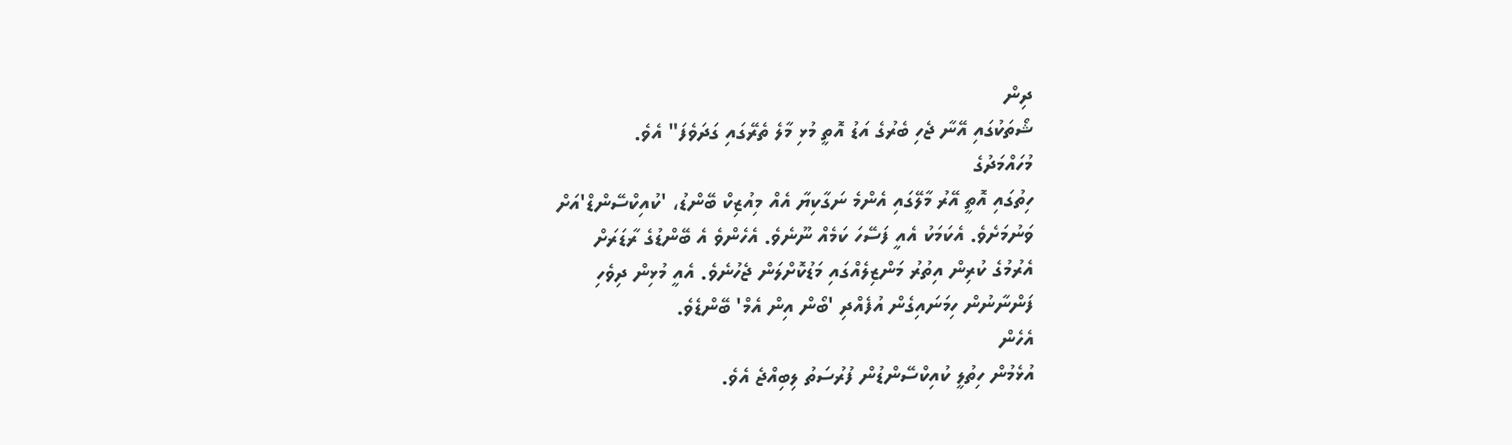ދިން
ޝޯތަކުގައި އޭނާ ޖެހި ބެރުގެ އަޑު އޮތީ މުޅި މާލެ ތެރޭގައި ގަދަވެފަ" އެވެ.
މުހައްމަދުގެ
ހިތުގައި އޮތީ އޭރު މާލޭގައި އެންމެ ނަގާކިޔާ އެއް މިއުޒިކް ބޭންޑު، 'ކުއިކްސޭންޑް'އަށް
ވަނުމަށެވެ. އެކަމަކު އެއީ ފަސޭހަ ކަމެއް ނޫނެވެ. އެހެންވެ އެ ބޭންޑުގެ ރާޑަރަށް
އެރުމުގެ ކުރިން އިތުރު މަންޒިލެއްގައި މަޑުކޮށްލަން ޖެހުނެވެ. އެއީ މުޅިން ދިވެހި
ފަންނާނުން ހިމަނައިގެން އުފެއްދި 'ބޯން އިން އެމް' ބޭންޑެވެ.
އެހެން
އުޅެމުން ހިތުލީ ކުއިކްސޭންޑުން ފުރުސަތު ލިބިއްޖެ އެވެ.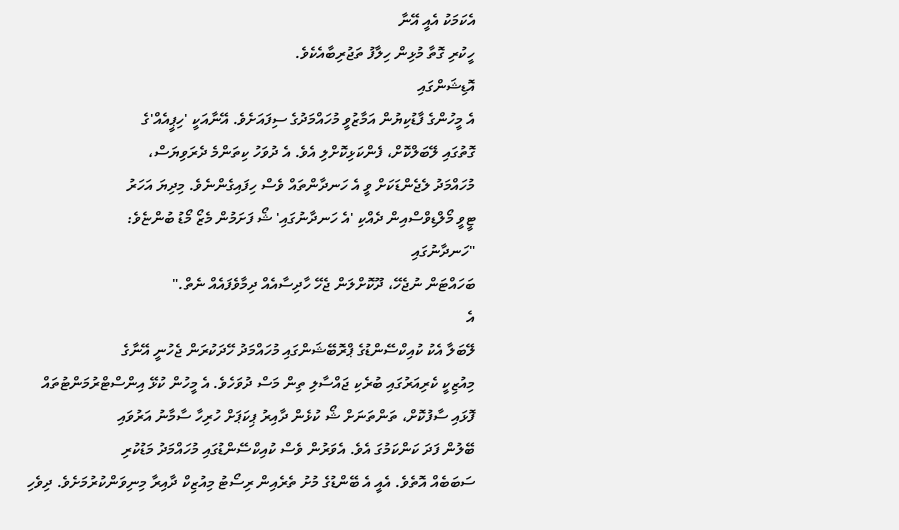އެކަމަކު އެއީ އޭނާ
ހީކުރި ގޮތާ މުޅިން ހިލާފު ތަޖުރިބާއެކެވެ.
އޮޑިޝަންގައި
އެ މީހުންގެ ފާޑުކިޔުން އަމާޒުވީ މުހައްމަދުގެ ސިފައަށެވެ. އޭނާއަކީ 'ހިޕީއެއް'ގެ
ގޮތުގައި ލޭބަލްކޮށް، ފެންކަޅިކޮށްލި އެވެ. އެ ދުވަހު ކިތަންމެ ދެރަވިޔަސް،
މުހައްމަދު ލެޖެންޑަކަށް ވީ އެ ހަނދާންތައް ވެސް ހިފައިގެންނެވެ. މިދިޔަ އަހަރު
ޓީވީ މޯލްޑިވްސްއިން ދެއްކި 'އެ ހަނދާނުގައި' ޝޯ ފަށަމުން މެޒޯ މޯޑު ބުންޏެވެ:
"ހަނދާނުގައި
ބަހައްޓަން ނުޖެހޭ، ދޫކޮށްލަން ޖެހޭ ހާދިސާއެއް ދިމާވެފައެއް ނެތް."
އެ
ލޭބަލާ އެކު ކުއިކްސޭންޑުގެ ޕްރޮބޭޝަންގައި މުހައްމަދު ހޭދަކުރަން ޖެހުނީ އޭނާގެ
މިއުޒިކީ ކެރިއަރުގައި ބުރެކި ޖައްސާލި ތިން މަސް ދުވަހެވެ. އެ މީހުން ކުޅޭ އިންސްޓްރުމަންޓުތައް
ފޮޅައި ސާފުކޮށް، ތަންތަނަށް ޝޯ ކުޅެން ދާއިރު ޕިކަޕަށް ހުރިހާ ސާމާނު އަރުވައި
ބޭލުން ފަދަ ކަންކަމުގަ އެވެ. އެވަރުން ވެސް ކުއިކްސޭންޑުގައި މުހައްމަދު މަޑުކުރި
ސަބަބެއް އޮތެވެ. އެއީ އެ ބޭންޑުގެ މުށު ތެރެއިން ރިސޯޓު މިއުޒިކް ދާއިރާ މިނިވަންކުރުމަށެވެ. ދިވެހި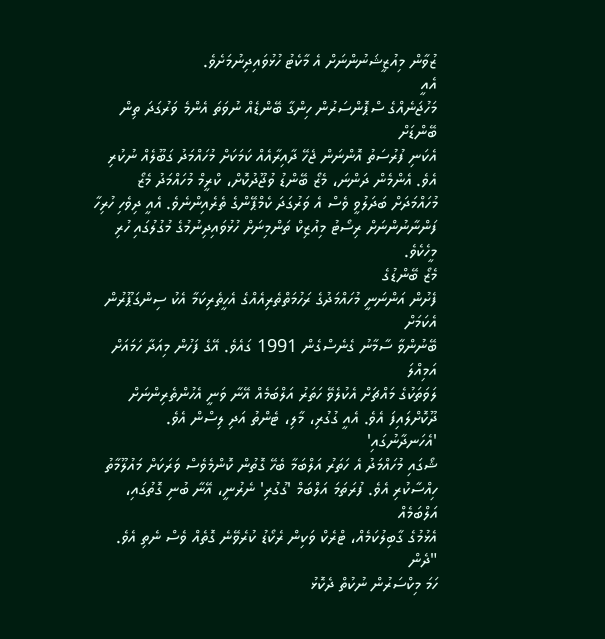ޒުވާން މިއުޒީޝަނުންނަށް އެ މާކެޓު ހުޅުވައިދިނުމަށެވެ.
އެއީ
މަހުޖަނެއްގެ ސްޕޮންސަރުން ހިންގާ ބޭންޑެއް ނުވަތަ އެންމެ ވަރުގަދަ ތިން ބޭންޑަށް
އެކަނި ފުރުސަތު އޮންނަން ޖެހޭ ދާއިރާއެއް ކަމަކަށް މުހައްމަދު ގަބޫލެއް ނުކުރި
އެވެ. އެންމެން ދަންނަ، މެޒޯ ބޭންޑު ވުޖޫދުކޮށް، ކްރީމް މުހައްމަދު މެޒޯ
މުހައްމަދަށް ބަދަލުވީ ވެސް އެ ވަރުގަދަ ކެމްޕޭންގެ ތެރެއިންނެވެ. އެއީ ދިވެހި ހުރިހާ
ފަންނާނުންނަށް ރިސޯޓު މިއުޒިކް ތަންމިނަށް ހުޅުވައިދިނުމުގެ މުގުލުގައި ހުރި މީހެކެވެ.
މެޒޯ ބޭންޑުގެ
ފެށުން އަންނަނީ މުހައްމަދުގެ ރަހުމަތްތެރިއެއްގެ އެހީތެރިކަމާ އެކު ސިންގަޕޫރުން އެކަމަށް
ބޭނުންވާ ސާމާނު ގެނެސްގެން 1991 ގައެވެ. އޭގެ ފަހުން މިއަދާ ހަމައަށް އަމިއްލަ
ލަވަތަކުގެ މައްޗަށް އެކުލެވޭ ހަތަރު އަލްބަމެއް އޭނާ ވަނީ އެހުންތެރިންނަށް
ދޫކޮށްލައިފަ އެވެ. އެއީ ގުގުރި، މާލި، ޓެންތު އަދި ލިސްން އެވެ.
'އެހަނދާނުގައި'
ޝޯގައި މުހައްމަދު އެ ހަތަރު އަލްބަމާ ބެހޭ ގޮތުން ކޮންމެވެސް ވަރަކަށް މައުލޫމާތު
ހިއްސާކުރި އެވެ. ފުރަތަމަ އަލްބަމް 'ގުގުރި' ނެރުނީ، އޭނާ ބުނި ގޮތުގައި، އަލްބަމެއް
އެޅުމުގެ ގާބިލުކަމެއް، ޓްރެކް ވަކިން ރެކޯޑު ކުރެވޭނެ ގޮތެއް ވެސް ނެތި އެވެ.
"ދެން
ހަމަ މިކްސަރުން ނުކުތް ދެކޮޅު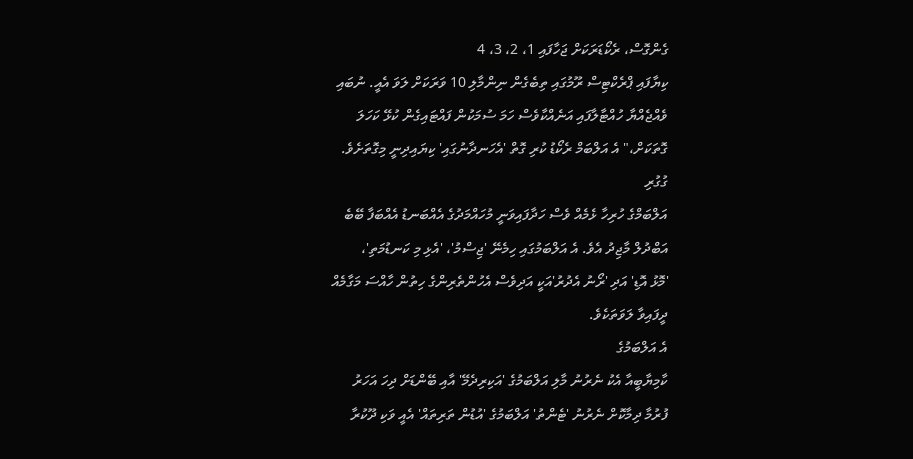ގެންގޮސް، ރެކޯޑަރަކަށް ޖަހާފައި 1، 2، 3، 4
ކިޔާފައި ޕްރެކްޓިސް ރޫމުގައި ތިބެގެން ނިންމާލި 10 ވަރަކަށް ލަވަ އެއީ. ނުބައި
ވެއްޖެއްޔާ ހުއްޓާލާފައި އަނެއްކާވެސް ހަމަ ސުމަކުން ފައްޓައިގެން ކުޅޭ ކަހަލަ
ގޮތަކަށް،" އެ އަލްބަމް ރެކޯޑު ކުރި ގޮތް 'އެހަނދާނުގައި' ކިޔައިދިނީ މިގޮތަށެވެ.
ގުގުރި
އަލްބަމްގެ ހުރިހާ ޅެމެއް ވެސް ހަދާފައިވަނީ މުހައްމަދުގެ އެއްބަނޑު އެއްބަފާ ބޭބެ
އަބްދުލް މާޖިދު އެވެ. އެ އަލްބަމުގައި ހިމެނޭ 'ޖިސްމު'، 'އެޅި މި ކަނޑުމަތި'،
'މޮޅު އޮޑި' އަދި 'ރޯނު އެދުރު'އަކީ އަދިވެސް އެހުންތެރިންގެ ހިތުން ހާއްސަ މަގާމެއް
ދީފައިވާ ލަވަތަކެވެ.
އެ އަލްބަމުގެ
ކާމިޔާބީއާ އެކު ނެރުނު މާލި އަލްބަމުގެ 'އަކިރިދެމޭ' އާއި ބޭންޑަށް ދިހަ އަހަރު
ފުރުމާ ދިމާކޮށް ނެރުނު 'ޓެންތު' އަލްބަމުގެ 'އުޑުން ތަރިތައް' އެއީ ވަކި ދޫކުރާ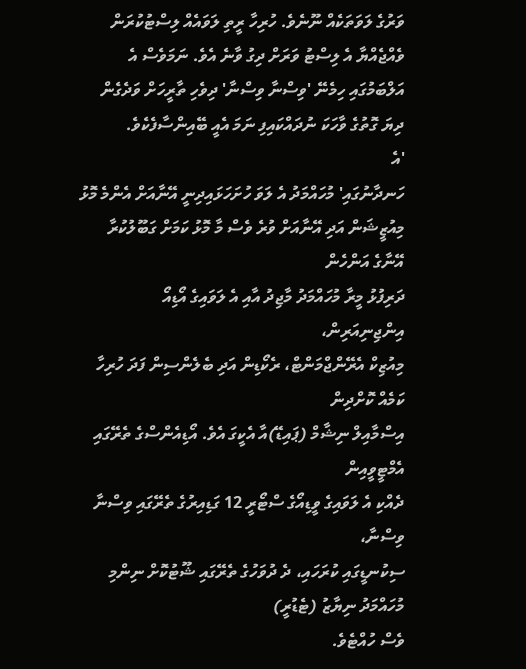ވަރުގެ ލަވަތަކެއް ނޫނެވެ. ހުރިހާ ރީތި ލަވައެއް ލިސްޓުކުރަން ވެއްޖެއްޔާ އެ ލިސްޓު ވަރަށް ދިގު ވާނެ އެވެ. ނަމަވެސް އެ އަލްބަމުގައި ހިމެނޭ 'ވިސްނާ ވިސްނާ' ދިވެހި ތާރީހަށް ވަދެގެން ދިޔަ ގޮތުގެ ވާހަކަ ނުދައްކައިފި ނަމަ އެއީ ބޭއިންސާފެކެވެ.
'އެ
ހަނދާނުގައި' މުހައްމަދު އެ ލަވަ ހުށަހަޅައިދިނީ އޭނާއަށް އެންމެ މޮޅު
މިއުޒީޝަން އަދި އޭނާއަށް ވުރެ ވެސް މާ މޮޅު ކަމަށް ގަބޫލުކުރާ އޭނާގެ އަންހެން
ދަރިފުޅު މީރާ މުހައްމަދު މާޖިދު އާއި އެ ލަވައިގެ އޯޑިއޯ އިންޖިނިއަރިން،
މިއުޒިކް އެރޭންޖްމަންޓް، ރެކޯޑިން އަދި ބެލެންސިން ފަދަ ހުރިހާ ކަމެއް ކޮށްދިން
އިސްމާއިލް ނިޝާމް (ޕައިޑޭ)އާ އެކީގަ އެވެ. އޯޑިއެންސްގެ ތެރޭގައި އެމްޓީވީއިން
ދެއްކި އެ ލަވައިގެ ވީޑިއޯގެ ސްޓޯރީ 12 ގަޑިއިރުގެ ތެރޭގައި ވިސްނާ ވިސްނާ،
ސިކުނޑީގައި ކުރަހައި، ދެ ދުވަހުގެ ތެރޭގައި ޝޫޓުކޮށް ނިންމި މުހައްމަދު ނިޔާޒު (ޓެޑުރީ)
ވެސް ހުއްޓެވެ.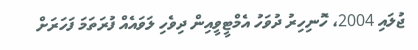ޖުލައި 2004، ހޮނިހިރު ދުވަހު އެމްޓީވީއިން ދިވެހި ލަވައެއް ފުރަތަމަ ފަހަރަށް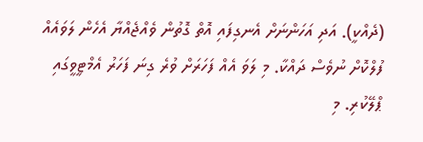(ދެއްކީ). އަދި އަހަންނަށް އެނގިފައި އޮތް ގޮތުން ވެއްޖެއްޔާ އެހެން ލަވައެއް
ފުލްކޮށް ނުވެސް ދައްކާ. މި ލަވަ އެއް ފަހަރަށް ވުރެ ގިނަ ފަހަރު އެމްޓީވީގައި
ޕްލޭކުރި. މި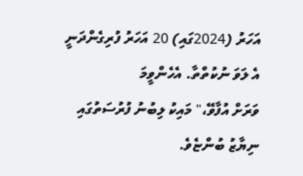އަހަރު (2024ގައި) 20 އަހަރު ފުރިގެންދަނީ އެ ލަވަ ނުކުތްތާ. އެހެންވީމަ
ވަރަށް އުފާވޭ،" މައިކު ލިބުނު ފުރުސަތުގައި ނިޔާޒު ބުންޏެވެ.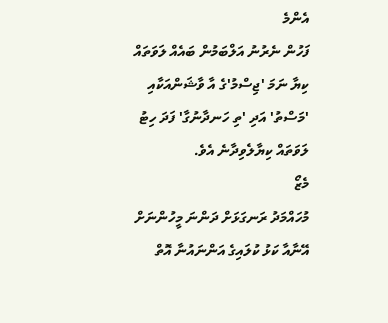އެންމެ
ފަހުން ނެރުނު އަލްބަމުން ބައެއް ލަވަތައް ކިޔާ ނަމަ 'ޖިސްމު'ގެ އާ ވާޝަންއަކާއި
'މަސްތު' އަދި 'ތި ހަނދާނުގާ' ފަދަ ހިޓު ލަވަތައް ކިޔާލެވިދާނެ އެވެ.
މެޒޯ
މުހައްމަދު ރަނގަޅަށް ދަންނަ މީހުންނަށް އޭނާއާ ކަޅު ކުލައިގެ އަންނައުނާ އޮތް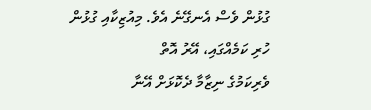ގުޅުން ވެސް އެނގޭނެ އެވެ. މިއުޒިކާއި ގުޅުން ހުރި ކަމެއްގައި، އޭރު އޮތް
ވެރިކަމުގެ ނިޒާމާ ދެކޮޅަށް އޭނާ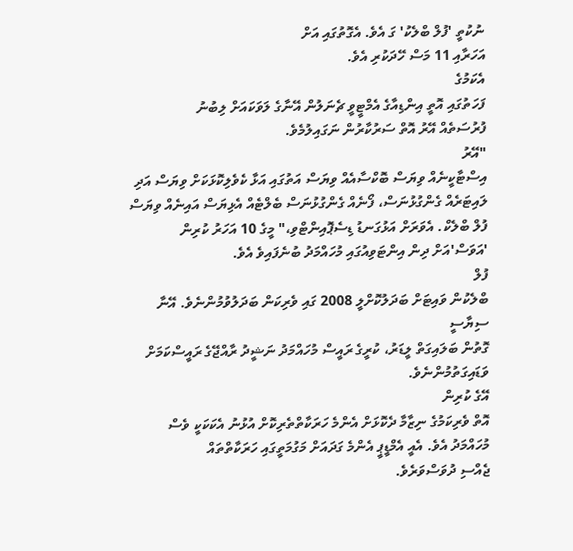ނުކުތީ 'ފުލް ބްލެކު' ގަ އެވެ. އެގޮތުގައި އަށް
އަހަރާއި 11 މަސް ހޭދަކުރި އެވެ.
އެކަމުގެ
ފަހަތުގައި އޮތީ އިންޑިއާގެ އެމްޓީވީ ޗެނަލުން އޭނާގެ ލަވަކައަށް ލިބުނު
ފުރުސަތެއް އޭރު އޮތް ސަރުކާރުން ނަގައިލުމެވެ.
"އޭރު
އިސްޓާކީނެއް ވިޔަސް ބޮކްސާއެއް ވިޔަސް އަތުގައި އަޅާ ކެވެލިކޮޅަކަށް ވިޔަސް އަދި
ލައިޓަރެއް ގެންގުޅުނަސް، ފޯނެއް ގެންގުޅުނަސް ބެލްޓެއް އެޅިޔަސް އައިނެއް ވިޔަސް
ފުލް ބްލެކް. އެވަރަށް އަޅުގަނޑު ޑިސެޕޮއިންޓްވި،" މީގެ 10 އަހަރު ކުރިން
'އަވަސް'އަށް ދިން އިންޓަވިއުގައި މުހައްމަދު ބުނެފައިވެ އެވެ.
ފުލް
ބްލެކުން ވައިޓަށް ބަދަލުކޮށްލީ 2008 ގައި ވެރިކަން ބަދަލުވުމުންނެވެ. އޭނާ ސިޔާސީ
ގޮތުން ބަލައިގަތް ލީޑަރު، ކުރީގެ ރައީސް މުހައްމަދު ނަޝީދު ރާއްޖޭގެ ރައީސްކަމަށް
ވަޑައިގަތުމުންނެވެ.
އޭގެ ކުރިން
އޮތް ވެރިކަމުގެ ނިޒާމާ ދެކޮޅަށް އެންމެ ހަރަކާތްތެރިކޮށް އުޅުނު އެކަކަކީ ވެސް މުހައްމަދު އެވެ. އެއީ އެމްޑީޕީ އެންމެ ގަދައަށް މަގުމަތީގައި ހަރަކާތްތައް
ޖެއްސި ދުވަސްވަރެވެ.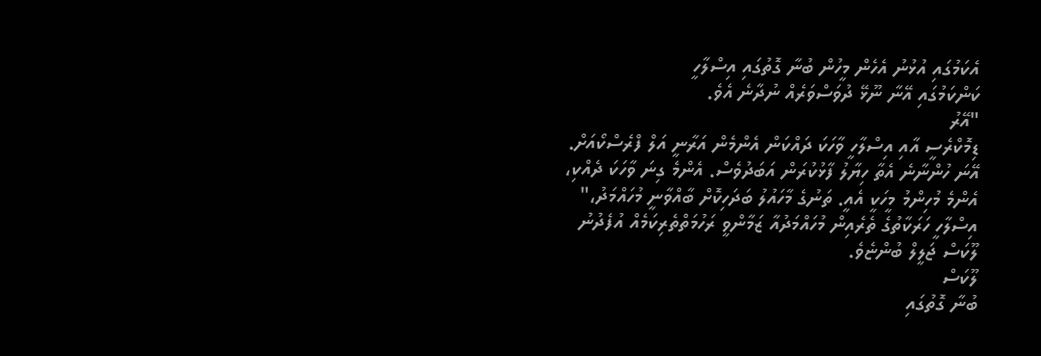އެކަމުގައި އުޅުނު އެހެން މީހުން ބުނާ ގޮތުގައި އިސްލާހީ
ކަންކަމުގައި އޭނާ ނޫޅޭ ދުވަސްވަރެއް ނުދާނެ އެވެ.
"އޭރު
ޑިމޮކްރެސީ އާއި އިސްލާހީ ވާހަކަ ދައްކަން އެންމެން އަރާނީ އަލް ފްރެސްކޯއަށް.
އޭނަ ހުންނާނެ އެތާ ހިޔާލު ފާޅުކުރަން އަބަދުވެސް. އެންމެ ގިނަ ވާހަކަ ދެއްކި،
އެންމެ މުހިންމު މީހަކީ އެއީ. ތަނުގެ މާހައުލު ބަދަހިކޮށް ބާއްވާނީ މުހައްމަދު،"
އިސްލާހީ ހަރަކާތުގެ ތެރެއިން މުހައްމަދުއާ ޒަމާންވީ ރަހުމަތްތެރިކަމެއް އުފެދުނު
ލޫކަސް ޖަލީލް ބުންޏެވެ.
ލޫކަސް
ބުނާ ގޮތުގައި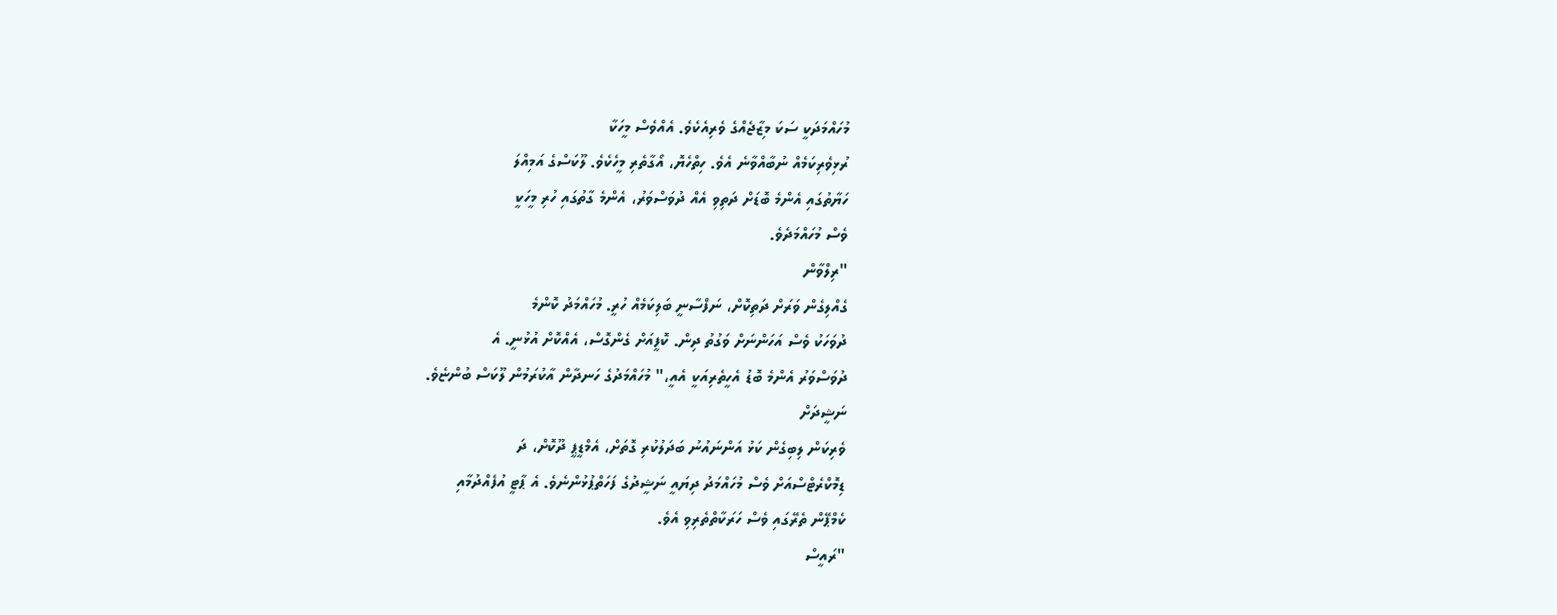މުހައްމަދަކީ ސަކަ މިޒާޖެއްގެ ވެރިއެކެވެ. އެއްވެސް މީހަކާ
ރުޅިވެރިކަމެއް ނުބާއްވާނެ އެވެ. ހިތްހެޔޮ، އޯގާތެރި މީހެކެވެ. ލޫކަސްގެ އަމިއްލަ
ހަޔާތުގައި އެންމެ ބޮޑަށް ދަތިވި އެއް ދުވަސްވަރު، އެންމެ ގާތުގައި ހުރި މީހަކީ
ވެސް މުހައްމަދެވެ.
"ރިލްވާން
ގެއްލިގެން ވަރަށް ދަތިކޮށް، ނަފްސާނީ ބަލިކަމެއް ހުރީ. މުހައްމަދު ކޮންމެ
ދުވަހަކު ވެސް އަހަންނަށް ވަގުތު ދިން. ކޮފީއަށް ގެންގޮސް، އެއްކޮށް އުޅުނީ. އެ
ދުވަސްވަރު އެންމެ ބޮޑު އެހީތެރިއަކީ އެއީ،" މުހައްމަދުގެ ހަނދާން އާކުރަމުން ލޫކަސް ބުންޏެވެ.
ނަޝީދަށް
ވެރިކަން ލިބިގެން ކަޅު އަންނައުނު ބަދަލުކުރި ގޮތަށް، އެމްޑީޕީ ދޫކޮށް، ދަ
ޑިމޮކްރެޓްސްއަށް ވެސް މުހައްމަދު ދިޔައީ ނަޝީދުގެ ފަހަތްޕުޅުންނެވެ. އެ ޕާޓީ އުފެއްދުމާއި
ކެމްޕޭން ތެރޭގައި ވެސް ހަރަކާތްތެރިވި އެވެ.
"ރައީސް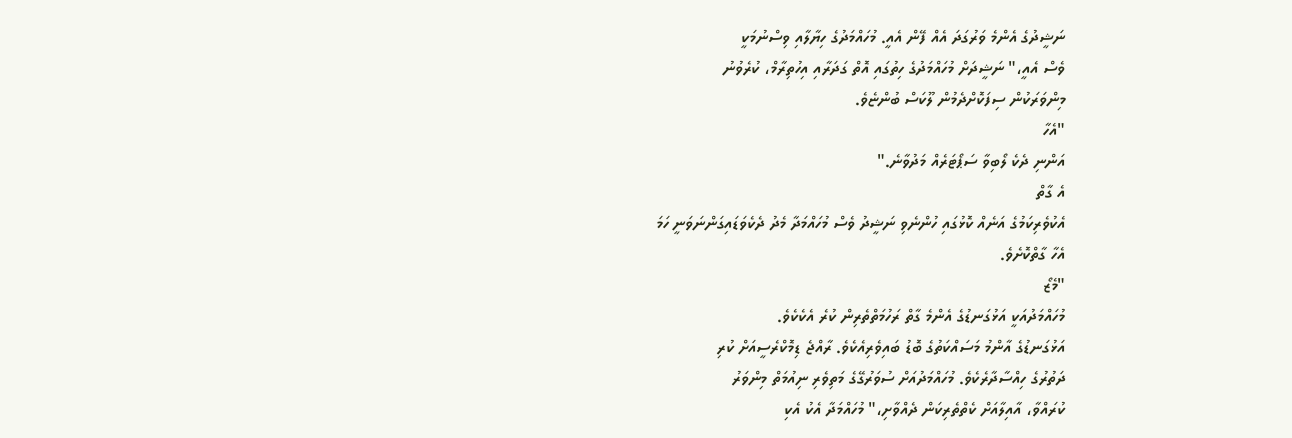ނަޝީދުގެ އެންމެ ވަރުގަދަ އެއް ފޭން އެއީ. މުހައްމަދުގެ ހިޔާލާއި ވިސްނުމަކީ
ވެސް އެއީ،" ނަޝީދަށް މުހައްމަދުގެ ހިތުގައި އޮތް ގަދަރާއި އިހުތިރާމް، ކުރެވުނު
މިންވަރަކުން ސިފަކޮށްދެމުން ލޫކަސް ބުންޏެވެ.
"އެހާ
އަންނި ދެކެ ލޯބިވާ ސަޕޯޓަރެއް މަދުވާނެ."
އެ ގާތް
އެކުވެރިކަމުގެ އަނެއް ކޮޅުގައި ހުންނެވި ނަޝީދު ވެސް މުހައްމަދާ މެދު ދެކެވަޑައިގަންނަވަނީ ހަމަ
އެހާ ގާތްކޮށެވެ.
"މެޒޯ
މުހައްމަދުއަކީ އަޅުގަނޑުގެ އެންމެ ގާތް ރަހުމަތްތެރިން ކުރެ އެކެކެވެ.
އަޅުގަނޑުގެ އާންމު މަސައްކަތުގެ ބޮޑު ބައިވެރިއެކެވެ. ރާއްޖެ ޑިމޮކްރެސީއަށް ކުރި
ދަތުރުގެ ހިއްސާދާރެކެވެ. މުހައްމަދުއަށް ސުވަރުގޭގެ މަތިވެރި ނިއުމަތް މިންވަރު
ކުރައްވާ، އާއިލާއަށް ކެތްތެރިކަން ދެއްވާށި،" މުހައްމަދާ އެކު އެކި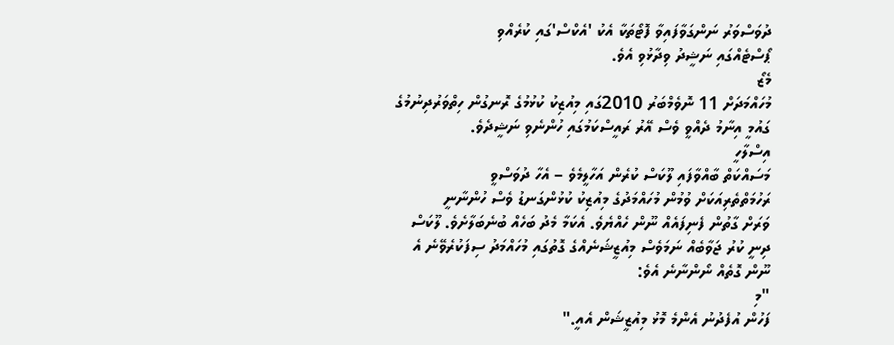ދުވަސްވަރު ނަންގަވާފައިވާ ފޮޓޯތަކާ އެކު 'އެކްސް'ގައި ކުރެއްވި
ޕޯސްޓެއްގައި ނަޝީދު ވިދާޅުވި އެވެ.
މެޒޯ
މުހައްމަދަށް 11 ނޮވެމްބަރު 2010ގައި މިއުޒިކު ކުޅުމުގެ ރޮނގުން ހިތްވަރުދިނުމުގެ
ގައުމީ އިނާމު ދެއްވީ ވެސް އޭރު ރައީސްކަމުގައި ހުންނެވި ނަޝީދެވެ.
އިސްލާހީ
މަސައްކަތް ބާއްވާފައި ލޫކަސް ކުރެން އަހާލީމެވެ – އެހާ ދުވަސްވީ
ރަހުމަތްތެރިއަކަށް ވުމުން މުހައްމަދުގެ މިއުޒިކު ކުޅުންގަނޑު ވެސް ހުންނާނީ
ވަރަށް ގާތުން ފެނިފައެއް ނޫން ހެއްޔެވެ. އެކަމާ މެދު ބަހެއް ބުނެބަލާށެވެ. ލޫކަސް
ދިނީ ކުރު ޖަވާބެއް ނަމަވެސް މިއުޒީޝަނެއްގެ ގޮތުގައި މުހައްމަދު ސިފަކުރެވޭނެ އެ
ނޫން ގޮތެއް ނޯންނާނެ އެވެ:
"މި
ފަހުން އުފެދުނު އެންމެ މޮޅު މިއުޒީޝަން އެއީ."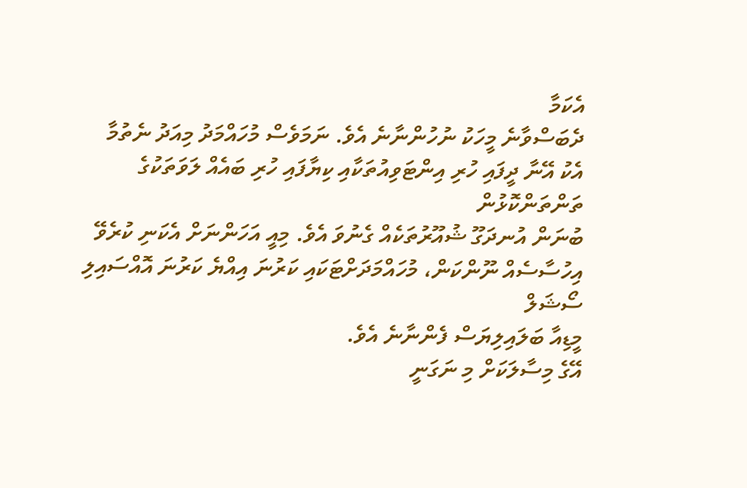އެކަމާ
ދެބަސްވާނެ މީހަކު ނުހުންނާނެ އެވެ. ނަމަވެސް މުހައްމަދު މިއަދު ނެތުމާ
އެކު އޭނާ ދީފައި ހުރި އިންޓަވިއުތަކާއި ކިޔާފައި ހުރި ބައެއް ލަވަތަކުގެ ތަންތަންކޮޅުން
ބުނަން އުނދަގޫ ޝުއޫރުތަކެއް ގެނުވަ އެވެ. މިއީ އަހަންނަށް އެކަނި ކުރެވޭ
އިހުސާސެއް ނޫންކަން، މުހައްމަދަށްޓަކައި ކަރުނަ އިއްޔެ ކަރުނަ އޮއްސައިލި ސޯޝަލް
މީޑިއާ ބަލައިލިޔަސް ފެންނާނެ އެވެ.
އޭގެ މިސާލަކަށް މި ނަގަނީ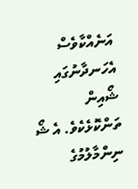އަނެއްކާވެސް
އެހަނދާނުގައި ޝޯއިން ތަންކޮޅެކެވެ. އެ ޝޯ ނިންމާލުމުގެ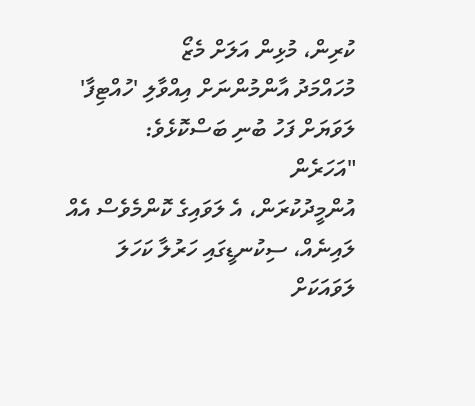ކުރިން، މުޅިން އަލަށް މެޒޯ
މުހައްމަދު އާންމުންނަށް އިއްވާލި 'ހުއްޓިފާ' ލަވަޔަށް ފަހު ބުނި ބަސްކޮޅެވެ:
"އަހަރެން
އުންމީދުކުރަން، އެ ލަވައިގެ ކޮންމެވެސް އެއް ލައިނެއް، ސިކުނޑީގައި ހަރުލާ ކަހަލަ
ލަވައަކަށް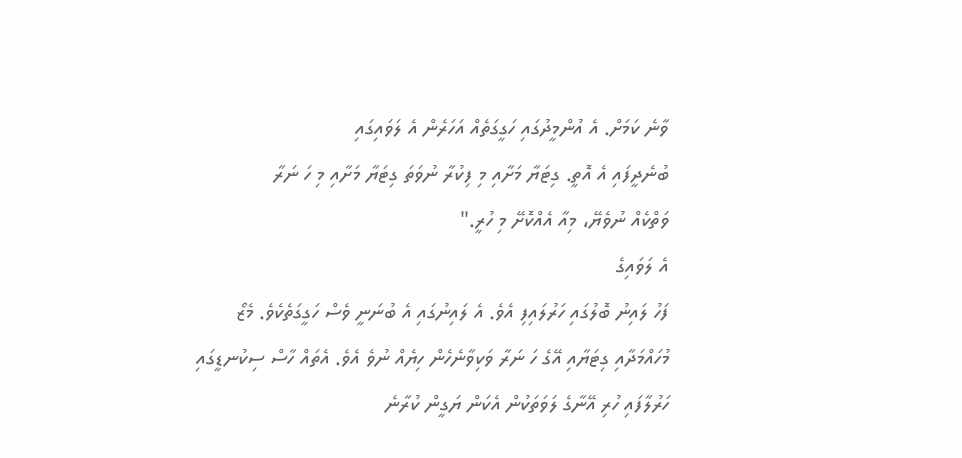ވާނެ ކަމަށް. އެ އުންމީދުގައި ހަގީގަތެއް އަހަރެން އެ ލަވައިގައި
ބުނެދީފައި އެ އޮތީ. ގިޓަޔާ މަށާއި މި ފިކުރާ ނުވަތަ ގިޓަޔާ މަށާއި މި ހަ ނަރާ
ވަތްކެއް ނުވެޔޭ، މިއާ އެއްކޮށޭ މި ހުރީ."
އެ ލަވައިގެ
ފަހު ލައިނު ބޮލުގައި ހަރުލައިފި އެވެ. އެ ލައިނުގައި އެ ބުނަނީ ވެސް ހަގީގަތެކެވެ. މެޒޯ މުހައްމަދާއި ގިޓަޔާއި އޭގެ ހަ ނަރާ ވަކިވާނެހެން ހިޔެއް ނުވެ އެވެ. އެތައް ހާސް ސިކުނޑީގައި
ހަރުލާފައި ހުރި އޭނާގެ ލަވަތަކުން އެކަން ޔަގީން ކުރާނެ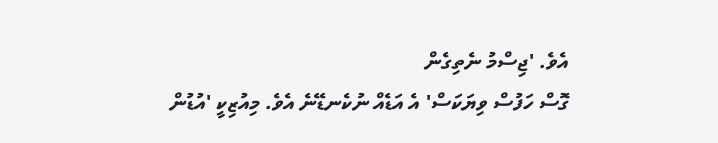އެވެ. 'ޖިސްމު ނެތިގެން
ގޮސް ހަފުސް ވިޔަކަސް' އެ އަޑެއް ނުކެނޑޭނެ އެވެ. މިއުޒިކީ 'އުޑުން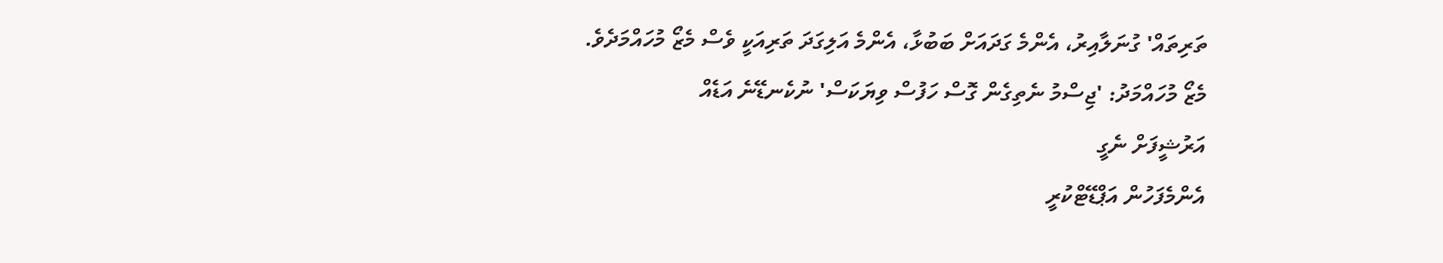ތަރިތައް' ގުނަލާއިރު، އެންމެ ގަދައަށް ބަބުޅާ، އެންމެ އަލިގަދަ ތަރިއަކީ ވެސް މެޒޯ މުހައްމަދެވެ.
މެޒޯ މުހައްމަދު: 'ޖިސްމު ނެތިގެން ގޮސް ހަފުސް ވިޔަކަސް' ނުކެނޑޭނެ އަޑެއް
އަރުޝީފަށް ނެގީ
އެންމެފަހުން އަޕްޑޭޓްކުރީ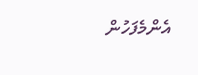އެންމެފަހުން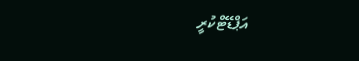އަޕްޑޭޓްކުރީ